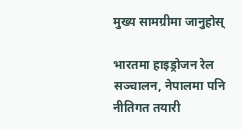मुख्य सामग्रीमा जानुहोस्

भारतमा हाइड्रोजन रेल सञ्चालन, नेपालमा पनि नीतिगत तयारी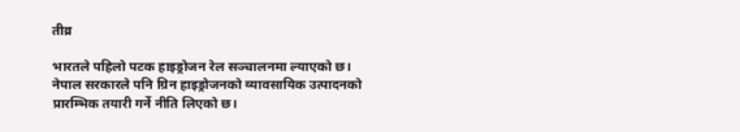तीव्र

भारतले पहिलो पटक हाइड्रोजन रेल सञ्चालनमा ल्याएको छ। नेपाल सरकारले पनि ग्रिन हाइड्रोजनको व्यावसायिक उत्पादनको प्रारम्भिक तयारी गर्ने नीति लिएको छ।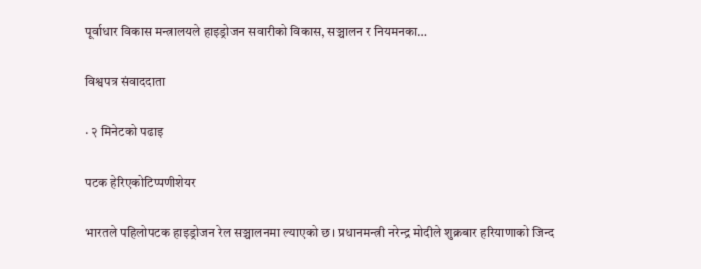पूर्वाधार विकास मन्त्रालयले हाइड्रोजन सवारीको विकास, सञ्चालन र नियमनका…

विश्वपत्र संवाददाता

· २ मिनेटको पढाइ

पटक हेरिएकोटिप्पणीशेयर

भारतले पहिलोपटक हाइड्रोजन रेल सञ्चालनमा ल्याएको छ। प्रधानमन्त्री नरेन्द्र मोदीले शुक्रबार हरियाणाको जिन्द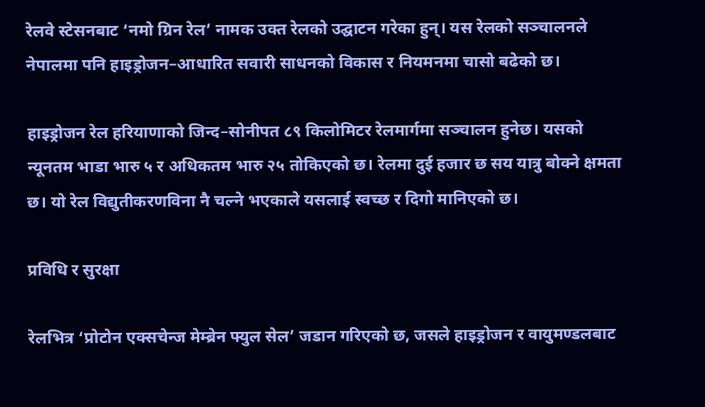रेलवे स्टेसनबाट ‘नमो ग्रिन रेल’ नामक उक्त रेलको उद्घाटन गरेका हुन्। यस रेलको सञ्चालनले नेपालमा पनि हाइड्रोजन–आधारित सवारी साधनको विकास र नियमनमा चासो बढेको छ।

हाइड्रोजन रेल हरियाणाको जिन्द–सोनीपत ८९ किलोमिटर रेलमार्गमा सञ्चालन हुनेछ। यसको न्यूनतम भाडा भारु ५ र अधिकतम भारु २५ तोकिएको छ। रेलमा दुई हजार छ सय यात्रु बोक्ने क्षमता छ। यो रेल विद्युतीकरणविना नै चल्ने भएकाले यसलाई स्वच्छ र दिगो मानिएको छ।

प्रविधि र सुरक्षा

रेलभित्र ‘प्रोटोन एक्सचेन्ज मेम्ब्रेन फ्युल सेल’ जडान गरिएको छ, जसले हाइड्रोजन र वायुमण्डलबाट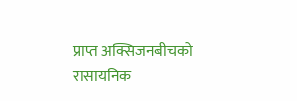प्राप्त अक्सिजनबीचको रासायनिक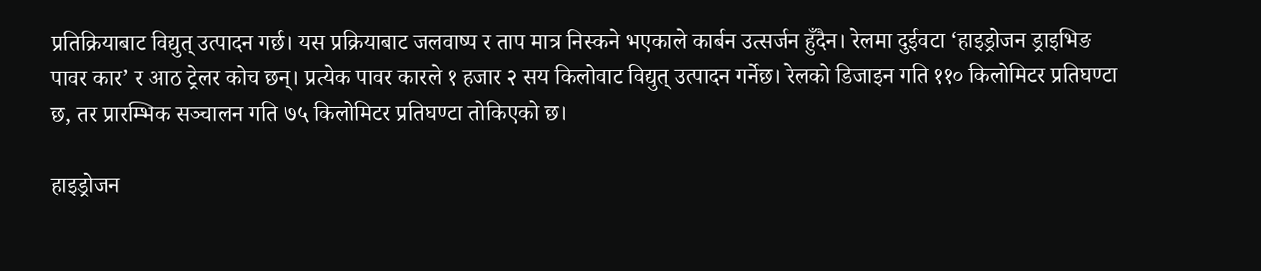प्रतिक्रियाबाट विद्युत् उत्पादन गर्छ। यस प्रक्रियाबाट जलवाष्प र ताप मात्र निस्कने भएकाले कार्बन उत्सर्जन हुँदैन। रेलमा दुईवटा ‘हाइड्रोजन ड्राइभिङ पावर कार’ र आठ ट्रेलर कोच छन्। प्रत्येक पावर कारले १ हजार २ सय किलोवाट विद्युत् उत्पादन गर्नेछ। रेलको डिजाइन गति ११० किलोमिटर प्रतिघण्टा छ, तर प्रारम्भिक सञ्चालन गति ७५ किलोमिटर प्रतिघण्टा तोकिएको छ।

हाइड्रोजन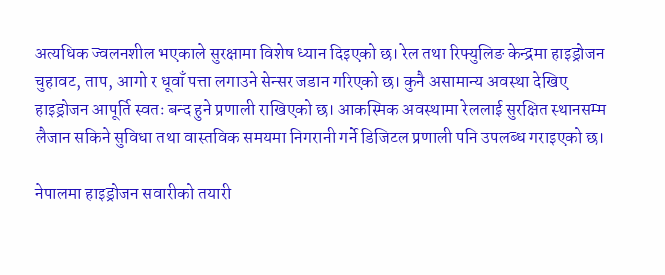अत्यधिक ज्वलनशील भएकाले सुरक्षामा विशेष ध्यान दिइएको छ। रेल तथा रिफ्युलिङ केन्द्रमा हाइड्रोजन चुहावट, ताप, आगो र धूवाँ पत्ता लगाउने सेन्सर जडान गरिएको छ। कुनै असामान्य अवस्था देखिए हाइड्रोजन आपूर्ति स्वतः बन्द हुने प्रणाली राखिएको छ। आकस्मिक अवस्थामा रेललाई सुरक्षित स्थानसम्म लैजान सकिने सुविधा तथा वास्तविक समयमा निगरानी गर्ने डिजिटल प्रणाली पनि उपलब्ध गराइएको छ।

नेपालमा हाइड्रोजन सवारीको तयारी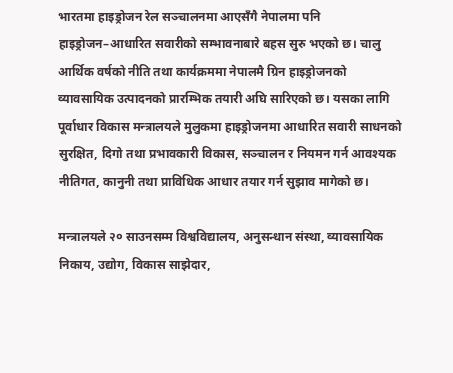भारतमा हाइड्रोजन रेल सञ्चालनमा आएसँगै नेपालमा पनि हाइड्रोजन–आधारित सवारीको सम्भावनाबारे बहस सुरु भएको छ। चालु आर्थिक वर्षको नीति तथा कार्यक्रममा नेपालमै ग्रिन हाइड्रोजनको व्यावसायिक उत्पादनको प्रारम्भिक तयारी अघि सारिएको छ। यसका लागि पूर्वाधार विकास मन्त्रालयले मुलुकमा हाइड्रोजनमा आधारित सवारी साधनको सुरक्षित, दिगो तथा प्रभावकारी विकास, सञ्चालन र नियमन गर्न आवश्यक नीतिगत, कानुनी तथा प्राविधिक आधार तयार गर्न सुझाव मागेको छ।

मन्त्रालयले २० साउनसम्म विश्वविद्यालय, अनुसन्धान संस्था, व्यावसायिक निकाय, उद्योग, विकास साझेदार,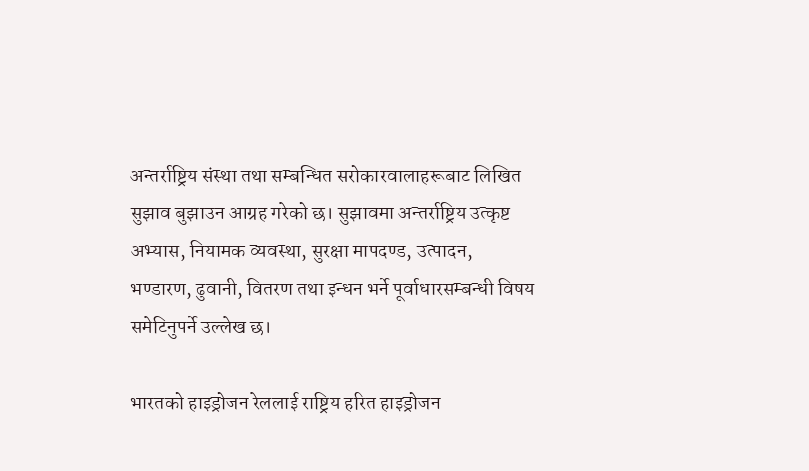अन्तर्राष्ट्रिय संस्था तथा सम्बन्धित सरोकारवालाहरूबाट लिखित सुझाव बुझाउन आग्रह गरेको छ। सुझावमा अन्तर्राष्ट्रिय उत्कृष्ट अभ्यास, नियामक व्यवस्था, सुरक्षा मापदण्ड, उत्पादन, भण्डारण, ढुवानी, वितरण तथा इन्धन भर्ने पूर्वाधारसम्बन्धी विषय समेटिनुपर्ने उल्लेख छ।

भारतको हाइड्रोजन रेललाई राष्ट्रिय हरित हाइड्रोजन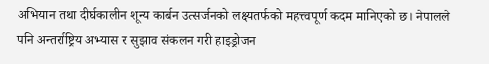अभियान तथा दीर्घकालीन शून्य कार्बन उत्सर्जनको लक्ष्यतर्फको महत्त्वपूर्ण कदम मानिएको छ। नेपालले पनि अन्तर्राष्ट्रिय अभ्यास र सुझाव संकलन गरी हाइड्रोजन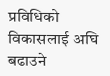प्रविधिको विकासलाई अघि बढाउने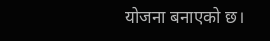योजना बनाएको छ।